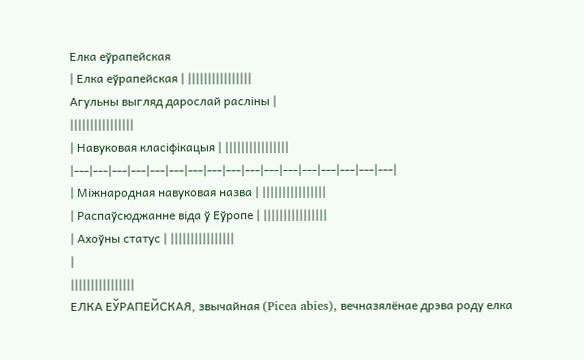Елка еўрапейская
| Елка еўрапейская | ||||||||||||||||
Агульны выгляд дарослай расліны |
||||||||||||||||
| Навуковая класіфікацыя | ||||||||||||||||
|---|---|---|---|---|---|---|---|---|---|---|---|---|---|---|---|---|
| Міжнародная навуковая назва | ||||||||||||||||
| Распаўсюджанне віда ў Еўропе | ||||||||||||||||
| Ахоўны статус | ||||||||||||||||
|
||||||||||||||||
ЕЛКА ЕЎРАПЕЙСКАЯ, звычайная (Picea abies), вечназялёнае дрэва роду елка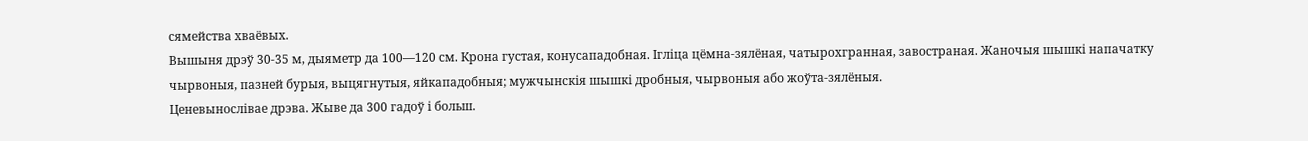сямейства хваёвых.
Вышыня дрэў 30-35 м, дыяметр да 100—120 см. Крона густая, конусападобная. Ігліца цёмна-зялёная, чатырохгранная, завостраная. Жаночыя шышкі напачатку чырвоныя, пазней бурыя, выцягнутыя, яйкападобныя; мужчынскія шышкі дробныя, чырвоныя або жоўта-зялёныя.
Ценевынослівае дрэва. Жыве да 300 гадоў і больш.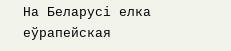На Беларусі елка еўрапейская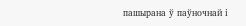пашырана ў паўночнай і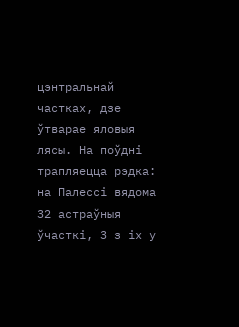цэнтральнай частках, дзе ўтварае яловыя лясы. На поўдні трапляецца рэдка: на Палессі вядома 32 астраўныя ўчасткі, 3 з іх у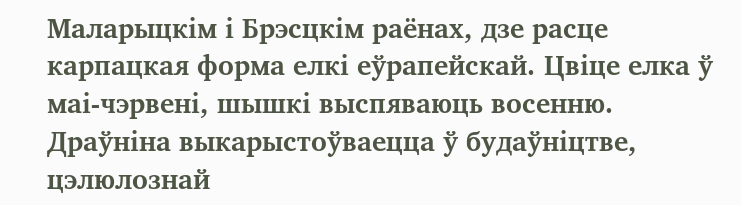Маларыцкім і Брэсцкім раёнах, дзе расце карпацкая форма елкі еўрапейскай. Цвіце елка ў маі-чэрвені, шышкі выспяваюць восенню.
Драўніна выкарыстоўваецца ў будаўніцтве, цэлюлознай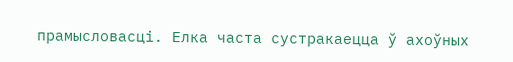прамысловасці. Елка часта сустракаецца ў ахоўных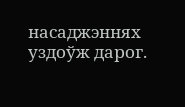насаджэннях уздоўж дарог.